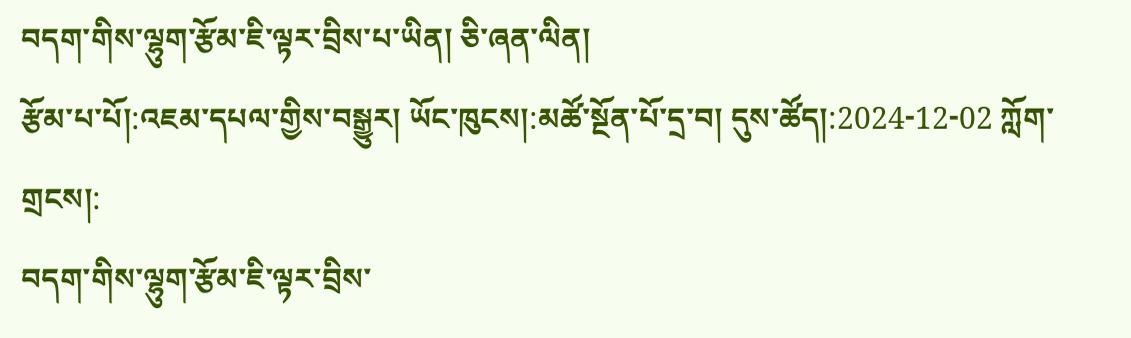བདག་གིས་ལྷུག་རྩོམ་ཇི་ལྟར་བྲིས་པ་ཡིན། ཅི་ཞན་ལིན།
རྩོམ་པ་པོ།:འཇམ་དཔལ་གྱིས་བསྒྱུར། ཡོང་ཁུངས།:མཚོ་སྔོན་པོ་དྲ་བ། དུས་ཚོད།:2024-12-02 ཀློག་གྲངས།:
བདག་གིས་ལྷུག་རྩོམ་ཇི་ལྟར་བྲིས་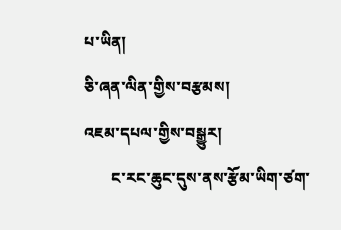པ་ཡིན།
ཅི་ཞན་ལིན་གྱིས་བརྩམས།
འཇམ་དཔལ་གྱིས་བསྒྱུར།
       ང་རང་ཆུང་དུས་ནས་རྩོམ་ཡིག་ཙག་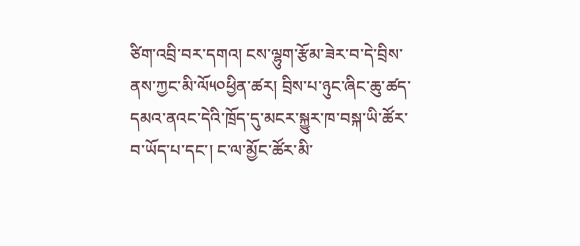ཙིག་འབྲི་བར་དགའ། ངས་ལྷུག་རྩོམ་ཟེར་བ་དེ་བྲིས་ནས་ཀྱང་མི་ལོ༥༠ཕྱིན་ཚར། བྲིས་པ་ཉུང་ཞིང་ཆུ་ཚད་དམའ་ནའང་དེའི་ཁྲོད་དུ་མངར་སྐྱུར་ཁ་བསྐ་ཡི་ཚོར་བ་ཡོད་པ་དང་། ང་ལ་མྱོང་ཚོར་མི་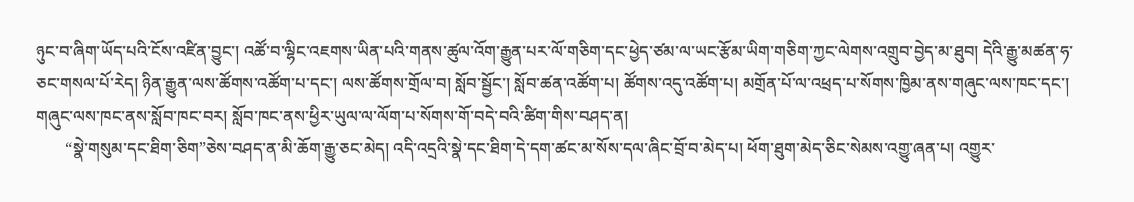ཉུང་བ་ཞིག་ཡོད་པའི་ངོས་འཛིན་བྱུང་། འཚོ་བ་ལྷིང་འཇགས་ཡིན་པའི་གནས་ཚུལ་འོག་རྒྱུན་པར་ལོ་གཅིག་དང་ཕྱེད་ཙམ་ལ་ཡང་རྩོམ་ཡིག་གཅིག་ཀྱང་ལེགས་འགྲུབ་བྱེད་མ་ཐུབ། དེའི་རྒྱུ་མཚན་ཧ་ཅང་གསལ་པོ་རེད། ཉིན་རྒྱུན་ལས་ཚོགས་འཚོག་པ་དང་། ལས་ཚོགས་གྲོལ་བ། སློབ་སྦྱོང་། སློབ་ཚན་འཚོག་པ། ཚོགས་འདུ་འཚོག་པ། མགྲོན་པོ་ལ་འཕྲད་པ་སོགས་ཁྱིམ་ནས་གཞུང་ལས་ཁང་དང་། གཞུང་ལས་ཁང་ནས་སློབ་ཁང་བར། སློབ་ཁང་ནས་ཕྱིར་ཡུལ་ལ་ལོག་པ་སོགས་གོ་བདེ་བའི་ཚིག་གིས་བཤད་ན།
       “སྣེ་གསུམ་དང་ཐིག་ཅིག”ཅེས་བཤད་ན་མི་ཆོག་རྒྱུ་ཅང་མེད། འདི་འདྲའི་སྣེ་དང་ཐིག་དེ་དག་ཚང་མ་སོས་དལ་ཞིང་བྲོ་བ་མེད་པ། ཕོག་ཐུག་མེད་ཅིང་སེམས་འགྱུ་ཞན་པ། འགྱུར་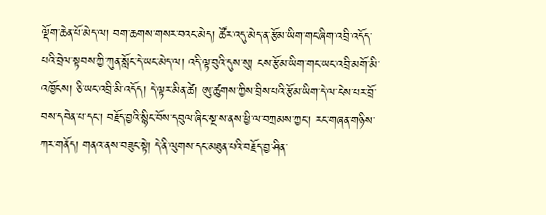ལྡོག་ཆེན་པོ་མེད་ལ། བག་ཆགས་གསར་བའང་མེད། ཚོར་འདུ་མེད་ན་རྩོམ་ཡིག་གང་ཞིག་འབྲི་འདོད་པའི་བྲེལ་སྟབས་ཀྱི་ཀུན་སློང་དེ་ཡང་མེད་ལ། འདི་ལྟ་བུའི་དུས་སུ། ངས་རྩོམ་ཡིག་གང་ཡང་འབྲི་མགོ་མི་འཁྱོངས། ཅི་ཡང་འབྲི་མི་འདོད། དེ་ལྟར་མིན་ཚེ། ཨུ་ཚུགས་ཀྱིས་བྲིས་པའི་རྩོམ་ཡིག་དེ་ལ་ངེས་པར་བྲོ་བས་དབེན་པ་དང་། བརྗོད་བྱའི་སྙིང་བོས་དབུལ་ཞིང་སྔ་ས་ནས་ཕྱི་ལ་བཀྲམས་ཀྱང་། རང་གཞན་གཉིས་ཀར་གནོད། གནའ་ནས་བཟུང་སྟེ། དེ་ནི་ལུགས་དང་མཐུན་པའི་བརྗོད་བྱ་ཤིན་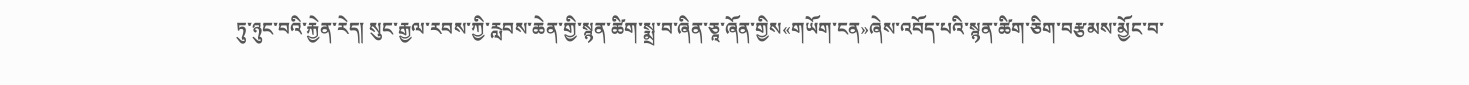ཏུ་ཉུང་བའི་རྐྱེན་རེད། སུང་རྒྱལ་རབས་ཀྱི་རླབས་ཆེན་གྱི་སྙན་ཚིག་སྨྲ་བ་ཞིན་ཅཱ་ཞོན་གྱིས«གཡོག་ངན»ཞེས་འབོད་པའི་སྙན་ཚིག་ཅིག་བརྩམས་མྱོང་བ་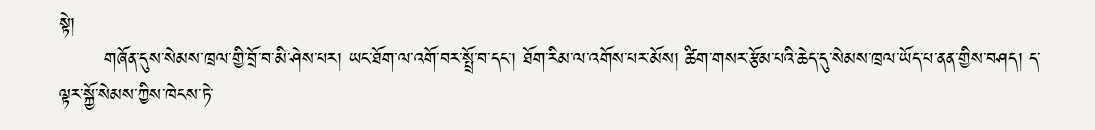སྟེ།
       གཞོན་དུས་སེམས་ཁྲལ་གྱི་བྲོ་བ་མི་ཤེས་པར། ཡང་ཐོག་ལ་འགོ་བར་སྤྲོ་བ་དང་། ཐོག་རིམ་ལ་འགོས་པར་མོས། ཚིག་གསར་རྩོམ་པའི་ཆེད་དུ་སེམས་ཁྲལ་ཡོད་པ་ནན་གྱིས་བཤད། ད་ལྟར་སྐྱོ་སེམས་ཀྱིས་ཁེངས་ཏེ་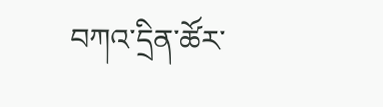བཀའ་དྲིན་ཚོར་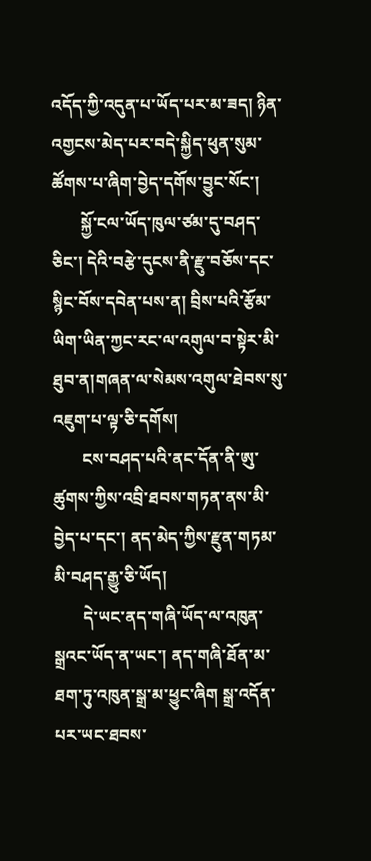འདོད་ཀྱི་འདུན་པ་ཡོད་པར་མ་ཟད། ཉིན་འགྱངས་མེད་པར་བདེ་སྐྱིད་ཕུན་སུམ་ཚོགས་པ་ཞིག་བྱེད་དགོས་བྱུང་སོང་།
       སྐྱོ་ངལ་ཡོད་ཁུལ་ཙམ་དུ་བཤད་ཅིང་། དེའི་བརྩེ་དུངས་ནི་རྫུ་བཅོས་དང་སྙིང་བོས་དབེན་པས་ན། བྲིས་པའི་རྩོམ་ཡིག་ཡིན་ཀྱང་རང་ལ་འགུལ་བ་སྟེར་མི་ཐུབ་ན།གཞན་ལ་སེམས་འགུལ་ཐེབས་སུ་འཇུག་པ་ལྟ་ཅི་དགོས།
       ངས་བཤད་པའི་ནང་དོན་ནི་ཨུ་ཚུགས་ཀྱིས་འབྲི་ཐབས་གཏན་ནས་མི་བྱེད་པ་དང་། ནད་མེད་ཀྱིས་རྫུན་གཏམ་མི་བཤད་རྒྱུ་ཅི་ཡོད།
       དེ་ཡང་ནད་གཞི་ཡོད་ལ་འཁུན་སྒྲའང་ཡོད་ན་ཡང་། ནད་གཞི་ཐོན་མ་ཐག་ཏུ་འཁུན་སྒྲ་མ་ཕྱུང་ཞིག སྒྲ་འདོན་པར་ཡང་ཐབས་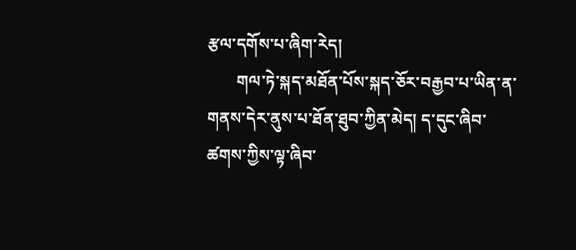རྩལ་དགོས་པ་ཞིག་རེད།
       གལ་ཏེ་སྐད་མཐོན་པོས་སྐད་ཅོར་བརྒྱབ་པ་ཡིན་ན་གནས་དེར་ནུས་པ་ཐོན་ཐུབ་ཀྱིན་མེད། ད་དུང་ཞིབ་ཚགས་ཀྱིས་ལྟ་ཞིབ་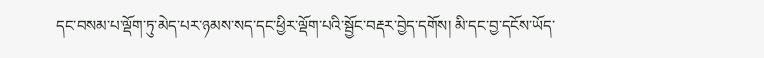དང་བསམ་པ་ལྡོག་ཏུ་མེད་པར་ཉམས་སད་དང་ཕྱིར་ལྡོག་པའི་སྦྱོང་བརྡར་བྱེད་དགོས། མི་དང་བྱ་དངོས་ཡོད་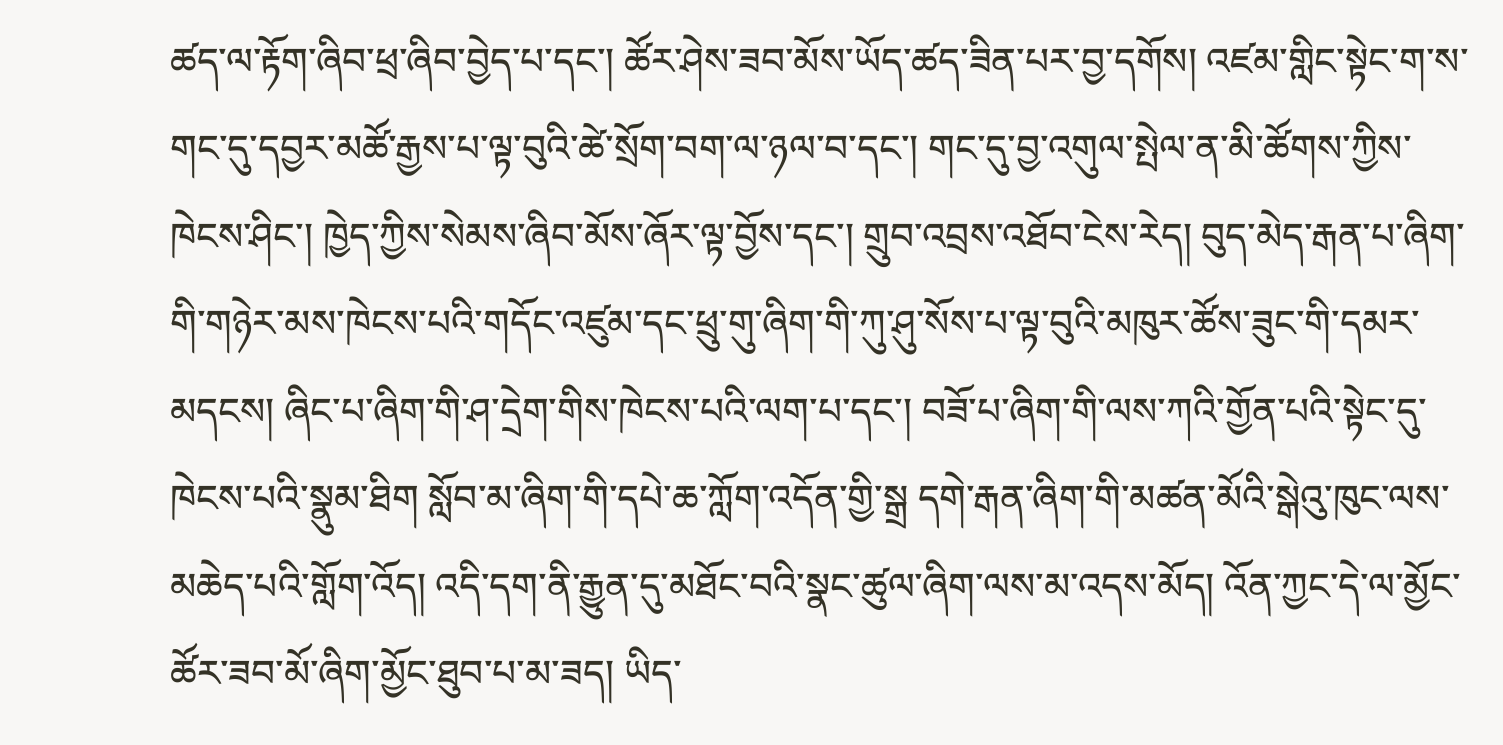ཚད་ལ་རྟོག་ཞིབ་ཕྲ་ཞིབ་བྱེད་པ་དང་། ཚོར་ཤེས་ཟབ་མོས་ཡོད་ཚད་ཟིན་པར་བྱ་དགོས། འཛམ་གླིང་སྟེང་ག་ས་གང་དུ་དབྱར་མཚོ་རྒྱས་པ་ལྟ་བུའི་ཚེ་སྲོག་བག་ལ་ཉལ་བ་དང་། གང་དུ་བྱ་འགུལ་སྤེལ་ན་མི་ཚོགས་ཀྱིས་ཁེངས་ཤིང་། ཁྱེད་ཀྱིས་སེམས་ཞིབ་མོས་ཞོར་ལྟ་བྱོས་དང་། གྲུབ་འབྲས་འཐོབ་ངེས་རེད། བུད་མེད་རྒན་པ་ཞིག་གི་གཉེར་མས་ཁེངས་པའི་གདོང་འཛུམ་དང་ཕྲུ་གུ་ཞིག་གི་ཀུ་ཤུ་སོས་པ་ལྟ་བུའི་མཁུར་ཚོས་ཟུང་གི་དམར་མདངས། ཞིང་པ་ཞིག་གི་ཤ་དྲེག་གིས་ཁེངས་པའི་ལག་པ་དང་། བཟོ་པ་ཞིག་གི་ལས་ཀའི་གྱོན་པའི་སྟེང་དུ་ཁེངས་པའི་སྣུམ་ཐིག སློབ་མ་ཞིག་གི་དཔེ་ཆ་ཀློག་འདོན་གྱི་སྒྲ དགེ་རྒན་ཞིག་གི་མཚན་མོའི་སྒེའུ་ཁུང་ལས་མཆེད་པའི་གློག་འོད། འདི་དག་ནི་རྒྱུན་དུ་མཐོང་བའི་སྣང་ཚུལ་ཞིག་ལས་མ་འདས་མོད། འོན་ཀྱང་དེ་ལ་མྱོང་ཚོར་ཟབ་མོ་ཞིག་མྱོང་ཐུབ་པ་མ་ཟད། ཡིད་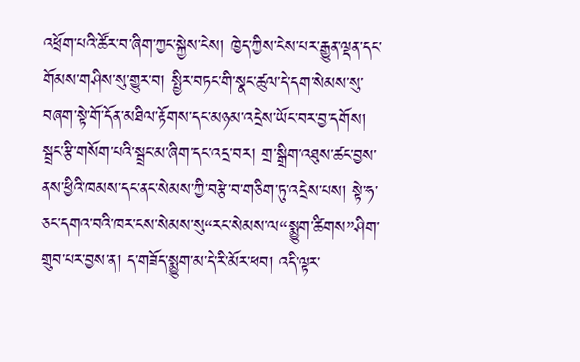འཕྲོག་པའི་ཚོར་བ་ཞིག་ཀྱང་སྐྱེས་ངེས། ཁྱེད་ཀྱིས་ངེས་པར་རྒྱུན་ལྡན་དང་གོམས་གཤིས་སུ་གྱུར་བ། སྤྱིར་བཏང་གི་སྣང་ཚུལ་དེ་དག་སེམས་སུ་བཞག་སྟེ་གོ་དོན་མཐིལ་རྟོགས་དང་མཉམ་འདྲེས་ཡོང་བར་བྱ་དགོས། སྦྲང་རྩི་གསོག་པའི་སྦྲང་མ་ཞིག་དང་འདྲ་བར། གྲ་སྒྲིག་འཐུས་ཚང་བྱས་ནས་ཕྱིའི་ཁམས་དང་ནང་སེམས་ཀྱི་བརྩེ་བ་གཅིག་ཏུ་འདྲེས་པས། སྟེ་ཧ་ཅང་དགའ་བའི་ཁར་ངས་སེམས་སུ“རང་སེམས་ལ“སྨྱུག་ཚིགས”ཤིག་གྲུབ་པར་བྱས་ན། ད་གཟོད་སྨྱུག་མ་དེ་རི་མོར་ཕབ། འདི་ལྟར་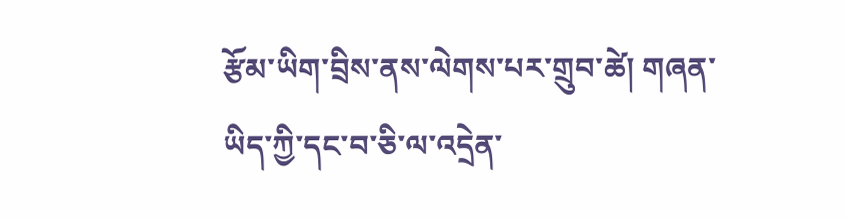རྩོམ་ཡིག་བྲིས་ནས་ལེགས་པར་གྲུབ་ཚེ། གཞན་ཡིད་ཀྱི་དང་བ་ཅི་ལ་འདྲེན་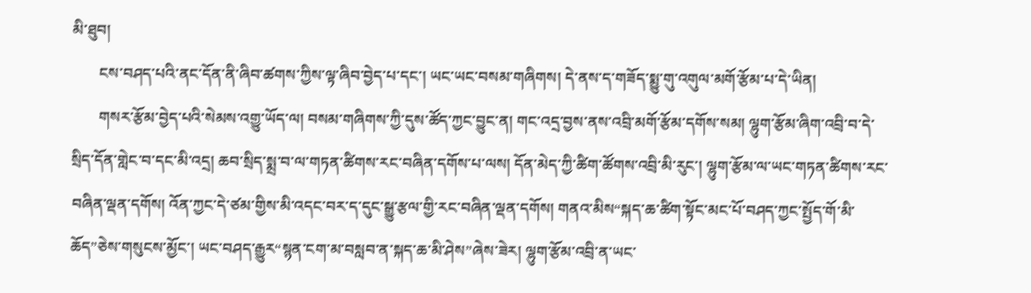མི་ཐུབ།
       ངས་བཤད་པའི་ནང་དོན་ནི་ཞིབ་ཚགས་ཀྱིས་ལྟ་ཞིབ་བྱེད་པ་དང་། ཡང་ཡང་བསམ་གཞིགས། དེ་ནས་ད་གཟོད་སྨྱུ་གུ་འགུལ་མགོ་རྩོམ་པ་དེ་ཡིན།
       གསར་རྩོམ་བྱེད་པའི་སེམས་འགྱུ་ཡོད་ལ། བསམ་གཞིགས་ཀྱི་དུས་ཚོད་ཀྱང་བྱུང་ན། གང་འདྲ་བྱས་ནས་འབྲི་མགོ་རྩོམ་དགོས་སམ། ལྷུག་རྩོམ་ཞིག་འབྲི་བ་དེ་སྲིད་དོན་གླེང་བ་དང་མི་འདྲ། ཆབ་སྲིད་སྨྲ་བ་ལ་གཏན་ཚིགས་རང་བཞིན་དགོས་པ་ལས། དོན་མེད་ཀྱི་ཚིག་ཚོགས་འབྲི་མི་རུང་། ལྷུག་རྩོམ་ལ་ཡང་གཏན་ཚིགས་རང་བཞིན་ལྡན་དགོས། འོན་ཀྱང་དེ་ཙམ་གྱིས་མི་འདང་བར་ད་དུང་སྒྱུ་རྩལ་གྱི་རང་བཞིན་ལྡན་དགོས། གནའ་མིས“སྐད་ཆ་ཚིག་སྟོང་མང་པོ་བཤད་ཀྱང་སྤྱོད་གོ་མི་ཆོད”ཅེས་གསུངས་མྱོང་། ཡང་བཤད་རྒྱུར“སྙན་ངག་མ་བསླབ་ན་སྐད་ཆ་མི་ཤེས”ཞེས་ཟེར། ལྷུག་རྩོམ་འབྲི་ན་ཡང་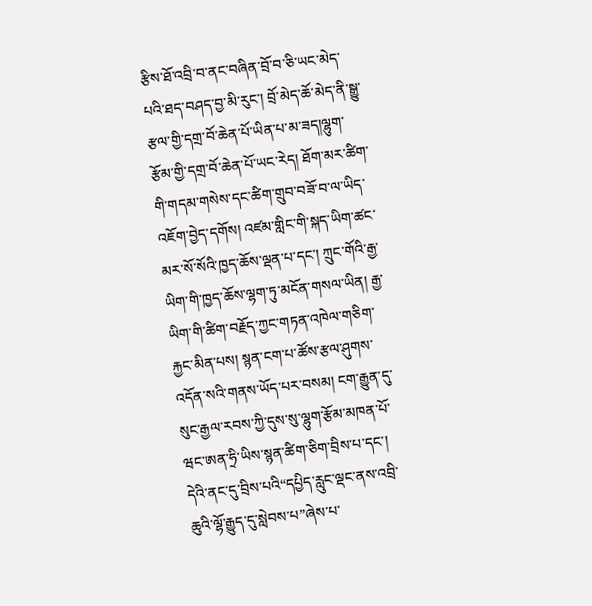རྩིས་ཐོ་འབྲི་བ་ནང་བཞིན་བྲོ་བ་ཅི་ཡང་མེད་པའི་ཐད་བཤད་བྱ་མི་རུང་། བྲོ་མེད་ཆོ་མེད་ནི་སྒྱུ་རྩལ་གྱི་དགྲ་བོ་ཆེན་པོ་ཡིན་པ་མ་ཟད།ལྷུག་རྩོམ་གྱི་དགྲ་བོ་ཆེན་པོ་ཡང་རེད། ཐོག་མར་ཚིག་གི་གདམ་གསེས་དང་ཚིག་གྲུབ་བཟོ་བ་ལ་ཡིད་འཇོག་བྱེད་དགོས། འཛམ་གླིང་གི་སྐད་ཡིག་ཚང་མར་སོ་སོའི་ཁྱད་ཆོས་ལྡན་པ་དང་། ཀྲུང་གོའི་རྒྱ་ཡིག་གི་ཁྱད་ཆོས་ལྷག་ཏུ་མངོན་གསལ་ཡིན། རྒྱ་ཡིག་གི་ཚིག་བརྗོད་ཀྱང་གཏན་འཁེལ་གཅིག་རྐྱང་མིན་པས། སྙན་ངག་པ་ཚོས་རྩལ་ཤུགས་འདོན་སའི་གནས་ཡོད་པར་བསམ། ངག་རྒྱུན་དུ་སུང་རྒྱལ་རབས་ཀྱི་དུས་སུ་ལྷུག་རྩོམ་མཁན་པོ་ཝང་ཨན་ཧྲི་ཡིས་སྙན་ཚིག་ཅིག་བྲིས་པ་དང་། དེའི་ནང་དུ་བྲིས་པའི“དཔྱིད་རླུང་ལྡང་ནས་འབྲི་ཆུའི་ལྷོ་རྒྱུད་དུ་སླེབས་པ”ཞེས་པ་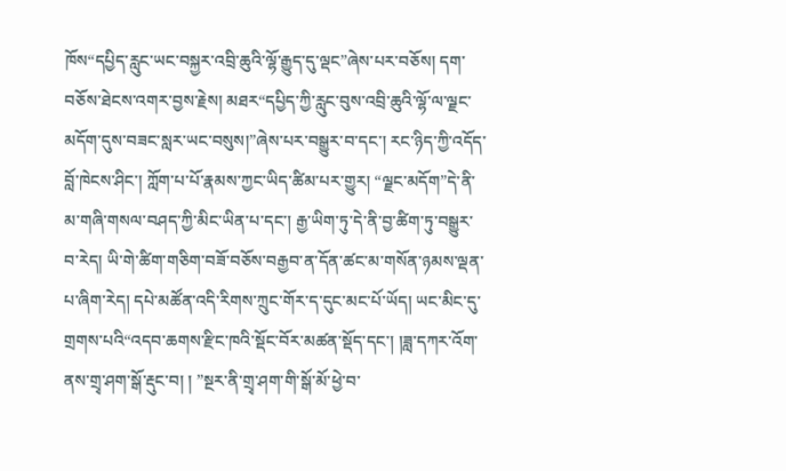ཁོས“དཔྱིད་རླུང་ཡང་བསྐྱར་འབྲི་ཆུའི་ལྷོ་རྒྱུད་དུ་ལྡང”ཞེས་པར་བཅོས། དག་བཅོས་ཐེངས་འགར་བྱས་རྗེས། མཐར“དཔྱིད་ཀྱི་རླུང་བུས་འབྲི་ཆུའི་ལྷོ་ལ་ལྗང་མདོག་དུས་བཟང་སླར་ཡང་བསུས།”ཞེས་པར་བསྒྱུར་བ་དང་། རང་ཉིད་ཀྱི་འདོད་བློ་ཁེངས་ཤིང་། ཀློག་པ་པོ་རྣམས་ཀྱང་ཡིད་ཚིམ་པར་གྱུར། “ལྗང་མདོག”དེ་ནི་མ་གཞི་གསལ་བཤད་ཀྱི་མིང་ཡིན་པ་དང་། རྒྱ་ཡིག་ཏུ་དེ་ནི་བྱ་ཚིག་ཏུ་བསྒྱུར་བ་རེད། ཡི་གེ་ཚིག་གཅིག་བཟོ་བཅོས་བརྒྱབ་ན་དོན་ཚང་མ་གསོན་ཉམས་ལྡན་པ་ཞིག་རེད། དཔེ་མཚོན་འདི་རིགས་ཀྲུང་གོར་ད་དུང་མང་པོ་ཡོད། ཡང་མིང་དུ་གྲགས་པའི“འདབ་ཆགས་རྫིང་ཁའི་སྡོང་བོར་མཚན་སྡོད་དང་། །ཟླ་དཀར་འོག་ནས་གྲྭ་ཤག་སྒོ་རྡུང་བ། ། ”སྔར་ནི་གྲྭ་ཤག་གི་སྒོ་མོ་ཕྱེ་བ་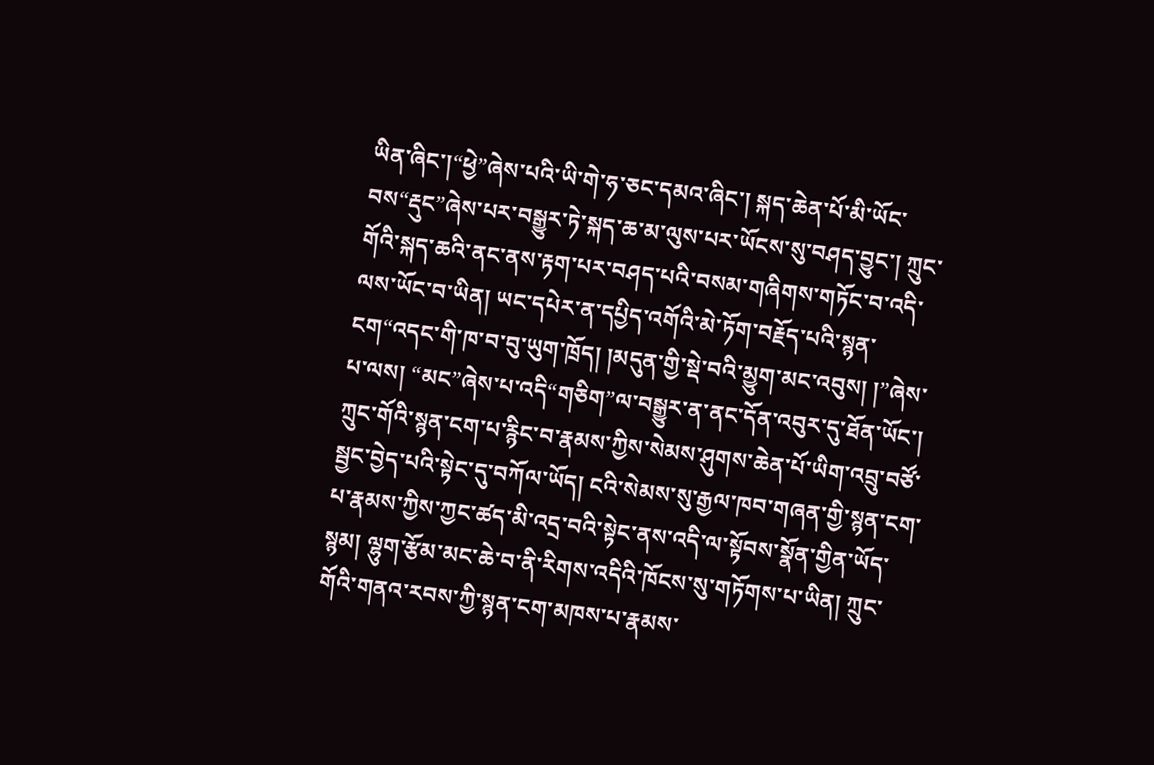ཡིན་ཞིང་།“ཕྱེ”ཞེས་པའི་ཡི་གེ་ཧ་ཅང་དམའ་ཞིང་། སྐད་ཆེན་པོ་མི་ཡོང་བས“རྡུང”ཞེས་པར་བསྒྱུར་ཏེ་སྐད་ཆ་མ་ལུས་པར་ཡོངས་སུ་བཤད་བྱུང་། ཀྲུང་གོའི་སྐད་ཆའི་ནང་ནས་རྟག་པར་བཤད་པའི་བསམ་གཞིགས་གཏོང་བ་འདི་ལས་ཡོང་བ་ཡིན། ཡང་དཔེར་ན་དཔྱིད་འགོའི་མེ་ཏོག་བརྗོད་པའི་སྙན་ངག“འདང་གི་ཁ་བ་བུ་ཡུག་ཁྲོད། །མདུན་གྱི་སྡེ་བའི་མྱུག་མང་འབུས། །”ཞེས་པ་ལས། “མང”ཞེས་པ་འདི“གཅིག”ལ་བསྒྱུར་ན་ནང་དོན་འབུར་དུ་ཐོན་ཡོང་། ཀྲུང་གོའི་སྙན་ངག་པ་རྙིང་བ་རྣམས་ཀྱིས་སེམས་ཤུགས་ཆེན་པོ་ཡིག་འབྲུ་བཙོ་སྦྱང་བྱེད་པའི་སྟེང་དུ་བཀོལ་ཡོད། ངའི་སེམས་སུ་རྒྱལ་ཁབ་གཞན་གྱི་སྙན་ངག་པ་རྣམས་ཀྱིས་ཀྱང་ཚད་མི་འདྲ་བའི་སྟེང་ནས་འདི་ལ་སྟོབས་སྣོན་གྱིན་ཡོད་སྙམ། ལྷུག་རྩོམ་མང་ཆེ་བ་ནི་རིགས་འདིའི་ཁོངས་སུ་གཏོགས་པ་ཡིན། ཀྲུང་གོའི་གནའ་རབས་ཀྱི་སྙན་ངག་མཁས་པ་རྣམས་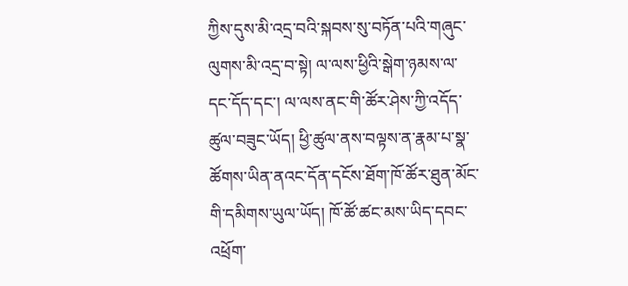ཀྱིས་དུས་མི་འདྲ་བའི་སྐབས་སུ་བཏོན་པའི་གཞུང་ལུགས་མི་འདྲ་བ་སྟེ། ལ་ལས་ཕྱིའི་སྒེག་ཉམས་ལ་དང་དོད་དང་། ལ་ལས་ནང་གི་ཚོར་ཤེས་ཀྱི་འདོད་ཚུལ་བཟུང་ཡོད། ཕྱི་ཚུལ་ནས་བལྟས་ན་རྣམ་པ་སྣ་ཚོགས་ཡིན་ནའང་དོན་དངོས་ཐོག་ཁོ་ཚོར་ཐུན་མོང་གི་དམིགས་ཡུལ་ཡོད། ཁོ་ཚོ་ཚང་མས་ཡིད་དབང་འཕྲོག་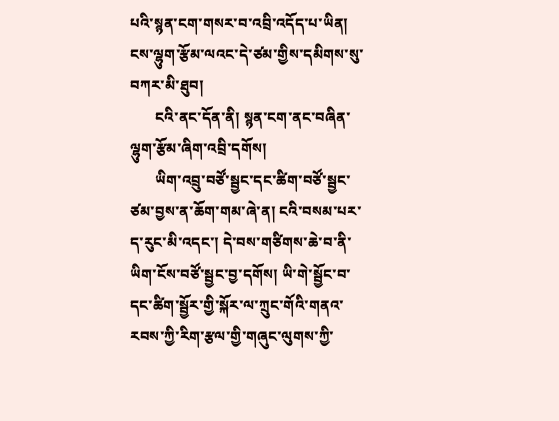པའི་སྙན་ངག་གསར་བ་འབྲི་འདོད་པ་ཡིན། ངས་ལྷུག་རྩོམ་ལའང་དེ་ཙམ་གྱིས་དམིགས་སུ་བཀར་མི་ཐུབ།
       ངའི་ནང་དོན་ནི། སྙན་ངག་ནང་བཞིན་ལྷུག་རྩོམ་ཞིག་འབྲི་དགོས།
       ཡིག་འབྲུ་བཙོ་སྦྱང་དང་ཚིག་བཙོ་སྦྱང་ཙམ་བྱས་ན་ཆོག་གམ་ཞེ་ན། ངའི་བསམ་པར་ད་རུང་མི་འདང་། དེ་བས་གཙིགས་ཆེ་བ་ནི་ཡིག་ངོས་བཙོ་སྦྱང་བྱ་དགོས། ཡི་གེ་སྦྱོང་བ་དང་ཚིག་སྦྱོར་གྱི་སྐོར་ལ་ཀྲུང་གོའི་གནའ་རབས་ཀྱི་རིག་རྩལ་གྱི་གཞུང་ལུགས་ཀྱི་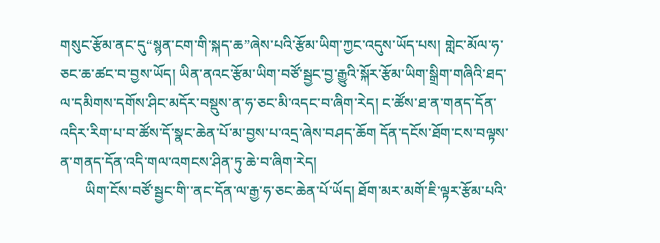གསུང་རྩོམ་ནང་དུ“སྙན་ངག་གི་སྐད་ཆ”ཞེས་པའི་རྩོམ་ཡིག་ཀྱང་འདུས་ཡོད་པས། གླེང་མོལ་ཧ་ཅང་ཆ་ཚང་བ་བྱས་ཡོད། ཡིན་ནའང་རྩོམ་ཡིག་བཙོ་སྦྱང་བྱ་རྒྱུའི་སྐོར་རྩོམ་ཡིག་སྒྲིག་གཞིའི་ཐད་ལ་དམིགས་དགོས་ཤིང་མདོར་བསྡུས་ན་ཧ་ཅང་མི་འདང་བ་ཞིག་རེད། ང་ཚོས་ཐ་ན་གནད་དོན་འདིར་རིག་པ་བ་ཚོས་དོ་སྣང་ཆེན་པོ་མ་བྱས་པ་འདྲ་ཞེས་བཤད་ཆོག དོན་དངོས་ཐོག་ངས་བལྟས་ན་གནད་དོན་འདི་གལ་འགངས་ཤིན་ཏུ་ཆེ་བ་ཞིག་རེད།
       ཡིག་ངོས་བཙོ་སྦྱང་གི་་ནང་དོན་ལ་རྒྱ་ཧ་ཅང་ཆེན་པོ་ཡོད། ཐོག་མར་མགོ་ཇི་ལྟར་རྩོམ་པའི་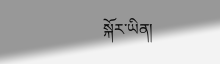སྐོར་ཡིན།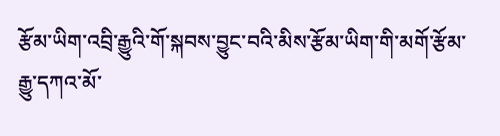རྩོམ་ཡིག་འབྲི་རྒྱུའི་གོ་སྐབས་བྱུང་བའི་མིས་རྩོམ་ཡིག་གི་མགོ་རྩོམ་རྒྱུ་དཀའ་མོ་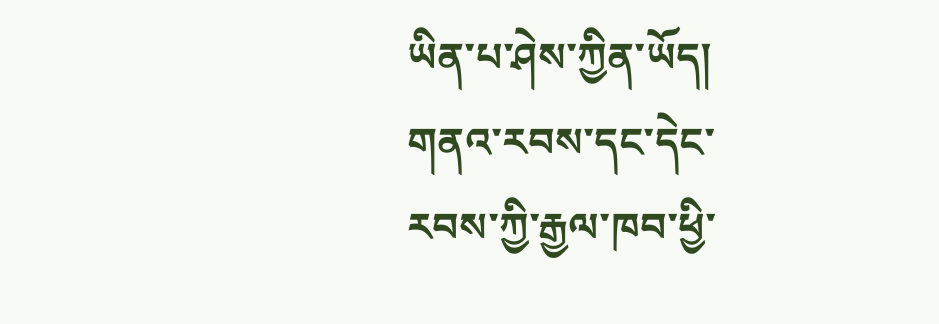ཡིན་པ་ཤེས་ཀྱིན་ཡོད། གནའ་རབས་དང་དེང་རབས་ཀྱི་རྒྱལ་ཁབ་ཕྱི་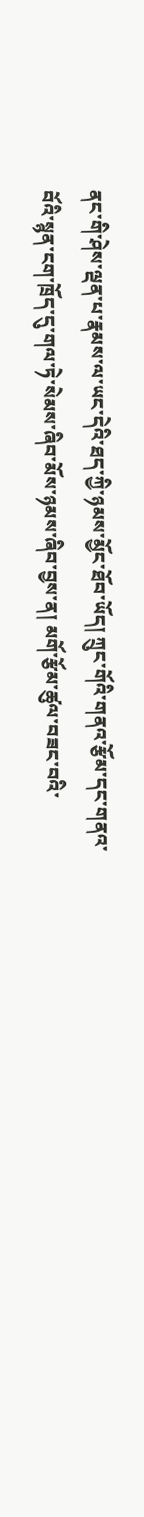ནང་གི་ཤེས་ལྡན་པ་རྣམས་ལ་ཡང་དེའི་ཐད་ཀྱི་ཉམས་མྱོང་ཐོབ་ཡོད། ཀྲུང་གོའི་གནའ་རྩོམ་དང་གནའ་བོའི་སྙན་ངག་ཁྲོད་དུ་གལ་ཏེ་སེམས་ཞིབ་མོས་ཉམས་ཞིབ་བྱས་ན། མགོ་རྩོམ་ཚུལ་བཟང་བའི་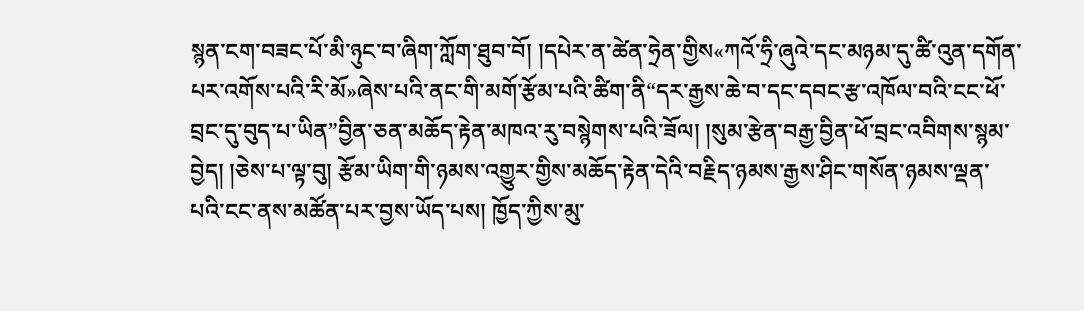སྙན་ངག་བཟང་པོ་མི་ཉུང་བ་ཞིག་ཀློག་ཐུབ་བོ། །དཔེར་ན་ཚེན་ཧྲེན་གྱིས«ཀའོ་ཧྲི་ཞུའེ་དང་མཉམ་དུ་ཚི་འུན་དགོན་པར་འགོས་པའི་རི་མོ»ཞེས་པའི་ནང་གི་མགོ་རྩོམ་པའི་ཚིག་ནི“དར་རྒྱས་ཆེ་བ་དང་དབང་རྩ་འཁོལ་བའི་ངང་ཕོ་བྲང་དུ་བུད་པ་ཡིན”བྱིན་ཅན་མཆོད་རྟེན་མཁའ་རུ་བསྙེགས་པའི་ཟོལ། །སུམ་རྩེན་བརྒྱ་བྱིན་ཕོ་བྲང་འབིགས་སྙམ་བྱེད། །ཅེས་པ་ལྟ་བུ། རྩོམ་ཡིག་གི་ཉམས་འགྱུར་གྱིས་མཆོད་རྟེན་དེའི་བརྗིད་ཉམས་རྒྱས་ཤིང་གསོན་ཉམས་ལྡན་པའི་ངང་ནས་མཚོན་པར་བྱས་ཡོད་པས། ཁྱོད་ཀྱིས་མུ་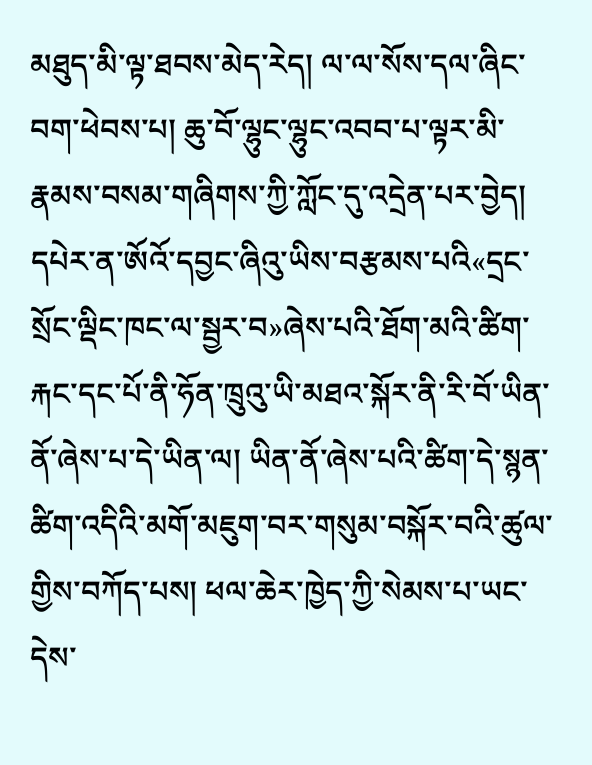མཐུད་མི་ལྟ་ཐབས་མེད་རེད། ལ་ལ་སོས་དལ་ཞིང་བག་ཕེབས་པ། ཆུ་བོ་ལྷུང་ལྷུང་འབབ་པ་ལྟར་མི་རྣམས་བསམ་གཞིགས་ཀྱི་ཀློང་དུ་འདྲེན་པར་བྱེད། དཔེར་ན་ཨོའོ་དབྱང་ཞིའུ་ཡིས་བརྩམས་པའི«དྲང་སྲོང་ལྡིང་ཁང་ལ་སྦྱར་བ»ཞེས་པའི་ཐོག་མའི་ཚིག་རྐང་དང་པོ་ནི་ཧོན་ཁྲུའུ་ཡི་མཐའ་སྐོར་ནི་རི་བོ་ཡིན་ནོ་ཞེས་པ་དེ་ཡིན་ལ། ཡིན་ནོ་ཞེས་པའི་ཚིག་དེ་སྙན་ཚིག་འདིའི་མགོ་མཇུག་བར་གསུམ་བསྐོར་བའི་ཚུལ་གྱིས་བཀོད་པས། ཕལ་ཆེར་ཁྱེད་ཀྱི་སེམས་པ་ཡང་དེས་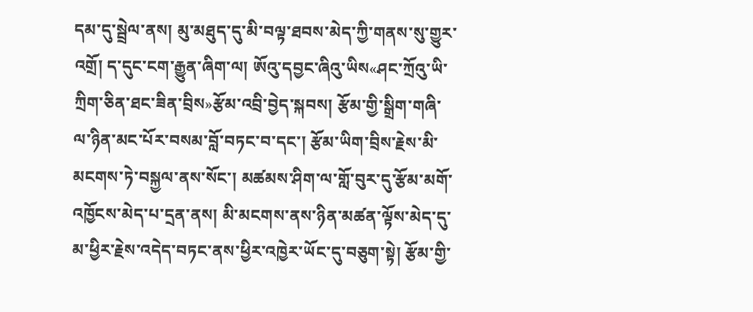དམ་དུ་སྦྲེལ་ནས། མུ་མཐུད་དུ་མི་བལྟ་ཐབས་མེད་ཀྱི་གནས་སུ་གྱུར་འགྲོ། ད་དུང་ངག་རྒྱུན་ཞིག་ལ། ཨོའུ་དབྱང་ཞིའུ་ཡིས«ཤང་ཀྲོའུ་ཡི་ཀྲིག་ཅིན་ཐང་ཟིན་བྲིས»རྩོམ་འབྲི་བྱེད་སྐབས། རྩོམ་གྱི་སྒྲིག་གཞི་ལ་ཉིན་མང་པོར་བསམ་བློ་བཏང་བ་དང་། རྩོམ་ཡིག་བྲིས་རྗེས་མི་མངགས་ཏེ་བསྐྱལ་ནས་སོང་། མཚམས་ཤིག་ལ་གློ་བུར་དུ་རྩོམ་མགོ་འཁྱོངས་མེད་པ་དྲན་ནས། མི་མངགས་ནས་ཉིན་མཚན་ལྟོས་མེད་དུ་མ་ཕྱིར་རྗེས་འདེད་བཏང་ནས་ཕྱིར་འཁྱེར་ཡོང་དུ་བཅུག་སྟེ། རྩོམ་གྱི་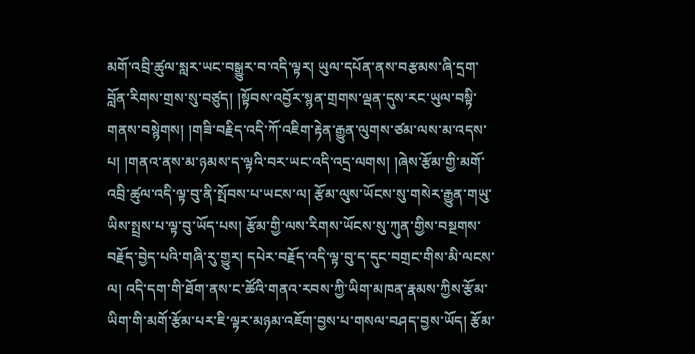མགོ་འབྲི་ཚུལ་སླར་ཡང་བསྒྱུར་བ་འདི་ལྟར། ཡུལ་དཔོན་ནས་བརྩམས་ཞི་དྲག་བློན་རིགས་གྲས་སུ་བཙུད། །སྟོབས་འབྱོར་སྙན་གྲགས་ལྡན་དུས་རང་ཡུལ་བསྟི་གནས་བསྙེགས། །གཟི་བརྗིད་འདི་ཀོ་འཇིག་རྟེན་རྒྱུན་ལུགས་ཙམ་ལས་མ་འདས་པ། །གནའ་ནས་མ་ཉམས་ད་ལྟའི་བར་ཡང་འདི་འདྲ་ལགས། །ཞེས་རྩོམ་གྱི་མགོ་འབྲི་ཚུལ་འདི་ལྟ་བུ་ནི་སྤོབས་པ་ཡངས་ལ། རྩོམ་ལུས་ཡོངས་སུ་གསེར་རྒྱུན་གཡུ་ཡིས་སྤྲས་པ་ལྟ་བུ་ཡོད་པས། རྩོམ་གྱི་ལས་རིགས་ཡོངས་སུ་ཀུན་གྱིས་བསྔགས་བརྗོད་བྱེད་པའི་གཞི་རུ་གྱུར། དཔེར་བརྗོད་འདི་ལྟ་བུ་ད་དུང་བགྲང་གིས་མི་ལངས་ལ། འདི་དག་གི་ཐོག་ནས་ང་ཚོའི་གནའ་རབས་ཀྱི་ཡིག་མཁན་རྣམས་ཀྱིས་རྩོམ་ཡིག་གི་མགོ་རྩོམ་པར་ཇི་ལྟར་མཉམ་འཇོག་བྱས་པ་གསལ་བཤད་བྱས་ཡོད། རྩོམ་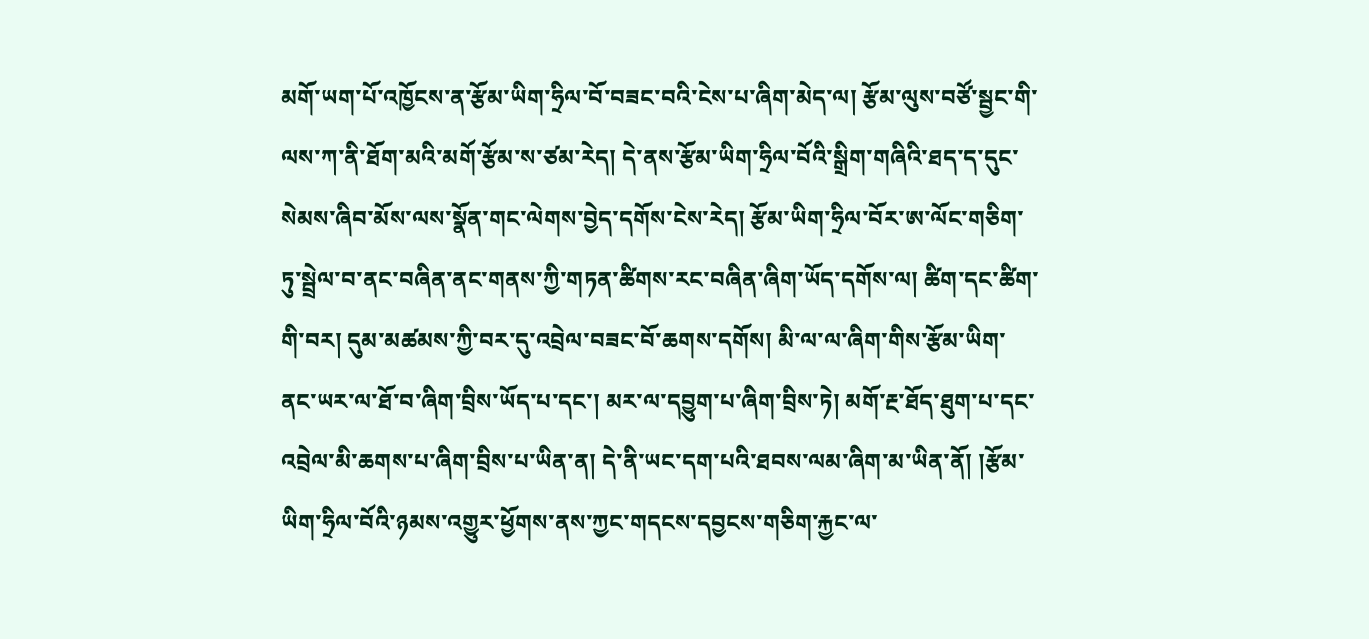མགོ་ཡག་པོ་འཁྱོངས་ན་རྩོམ་ཡིག་ཧྲིལ་བོ་བཟང་བའི་ངེས་པ་ཞིག་མེད་ལ། རྩོམ་ལུས་བཙོ་སྦྱང་གི་ལས་ཀ་ནི་ཐོག་མའི་མགོ་རྩོམ་ས་ཙམ་རེད། དེ་ནས་རྩོམ་ཡིག་ཧྲིལ་བོའི་སྒྲིག་གཞིའི་ཐད་ད་དུང་སེམས་ཞིབ་མོས་ལས་སྣོན་གང་ལེགས་བྱེད་དགོས་ངེས་རེད། རྩོམ་ཡིག་ཧྲིལ་བོར་ཨ་ལོང་གཅིག་ཏུ་སྦྲེལ་བ་ནང་བཞིན་ནང་གནས་ཀྱི་གཏན་ཚིགས་རང་བཞིན་ཞིག་ཡོད་དགོས་ལ། ཚིག་དང་ཚིག་གི་བར། དུམ་མཚམས་ཀྱི་བར་དུ་འབྲེལ་བཟང་བོ་ཆགས་དགོས། མི་ལ་ལ་ཞིག་གིས་རྩོམ་ཡིག་ནང་ཡར་ལ་ཐོ་བ་ཞིག་བྲིས་ཡོད་པ་དང་། མར་ལ་དབྱུག་པ་ཞིག་བྲིས་ཏེ། མགོ་རྔ་ཐོད་ཐུག་པ་དང་འབྲེལ་མི་ཆགས་པ་ཞིག་བྲིས་པ་ཡིན་ན། དེ་ནི་ཡང་དག་པའི་ཐབས་ལམ་ཞིག་མ་ཡིན་ནོ། །རྩོམ་ཡིག་ཧྲིལ་བོའི་ཉམས་འགྱུར་ཕྱོགས་ནས་ཀྱང་གདངས་དབྱངས་གཅིག་རྐྱང་ལ་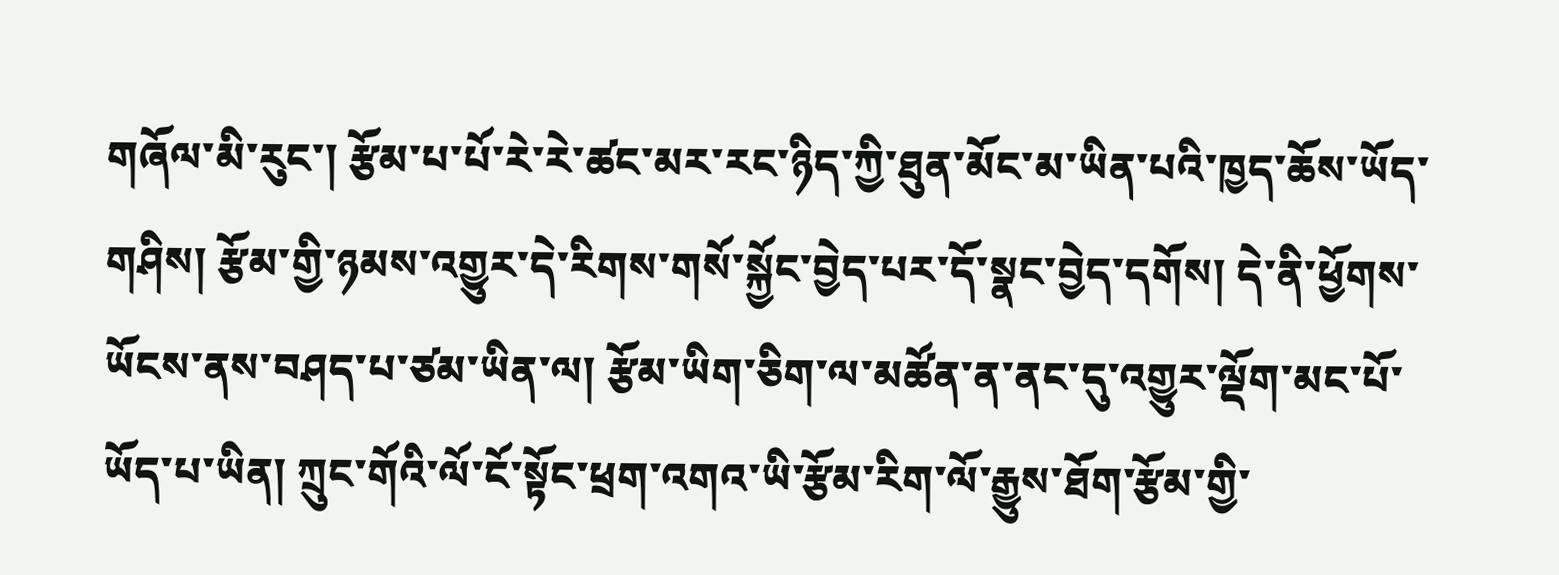གཞོལ་མི་རུང་། རྩོམ་པ་པོ་རེ་རེ་ཚང་མར་རང་ཉིད་ཀྱི་ཐུན་མོང་མ་ཡིན་པའི་ཁྱད་ཆོས་ཡོད་གཤིས། རྩོམ་གྱི་ཉམས་འགྱུར་དེ་རིགས་གསོ་སྐྱོང་བྱེད་པར་དོ་སྣང་བྱེད་དགོས། དེ་ནི་ཕྱོགས་ཡོངས་ནས་བཤད་པ་ཙམ་ཡིན་ལ། རྩོམ་ཡིག་ཅིག་ལ་མཚོན་ན་ནང་དུ་འགྱུར་ལྡོག་མང་པོ་ཡོད་པ་ཡིན། ཀྲུང་གོའི་ལོ་ངོ་སྟོང་ཕྲག་འགའ་ཡི་རྩོམ་རིག་ལོ་རྒྱུས་ཐོག་རྩོམ་གྱི་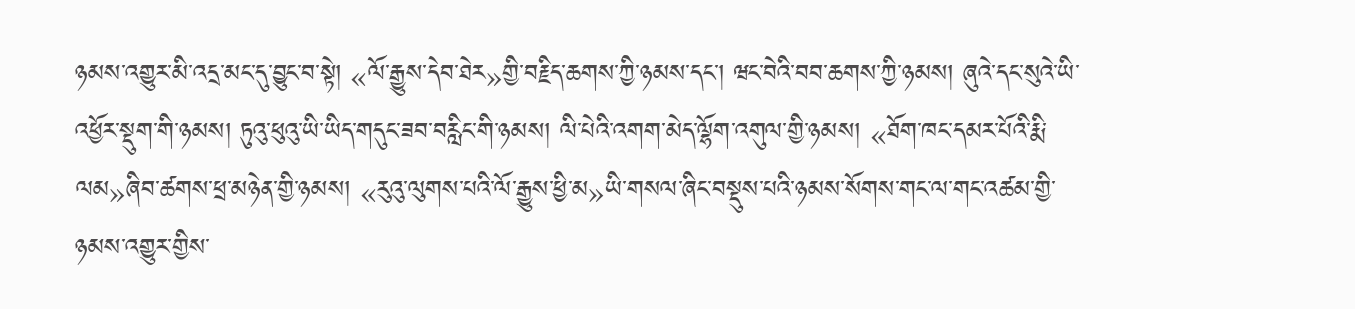ཉམས་འགྱུར་མི་འདྲ་མང་དུ་བྱུང་བ་སྟེ། «ལོ་རྒྱུས་དེབ་ཐེར»གྱི་བརྗིད་ཆགས་ཀྱི་ཉམས་དང་། ཝང་བེའི་བབ་ཆགས་ཀྱི་ཉམས། ཞུའེ་དང་སུའེ་ཡི་འཕྱོར་སྡུག་གི་ཉམས། ཏུའུ་ཕུའུ་ཡི་ཡིད་གདུང་ཟབ་བརླིང་གི་ཉམས། ལི་པེའི་འགག་མེད་ལྷོག་འགུལ་གྱི་ཉམས། «ཐོག་ཁང་དམར་པོའི་རྨི་ལམ»ཞིབ་ཚགས་ཕྲ་མཉེན་གྱི་ཉམས། «རུའུ་ལུགས་པའི་ལོ་རྒྱུས་ཕྱི་མ»ཡི་གསལ་ཞིང་བསྡུས་པའི་ཉམས་སོགས་གང་ལ་གང་འཚམ་གྱི་ཉམས་འགྱུར་གྱིས་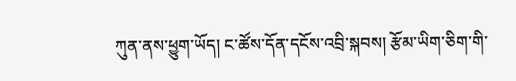ཀུན་ནས་ཕྱུག་ཡོད། ང་ཚོས་དོན་དངོས་འབྲི་སྐབས། རྩོམ་ཡིག་ཅིག་གི་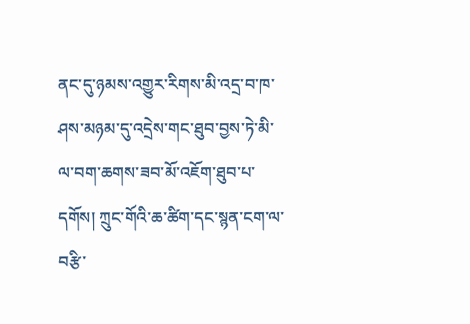ནང་དུ་ཉམས་འགྱུར་རིགས་མི་འདྲ་བ་ཁ་ཤས་མཉམ་དུ་འདྲེས་གང་ཐུབ་བྱས་ཏེ་མི་ལ་བག་ཆགས་ཟབ་མོ་འཇོག་ཐུབ་པ་དགོས། ཀྲུང་གོའི་ཆ་ཚིག་དང་སྙན་ངག་ལ་བརྩི་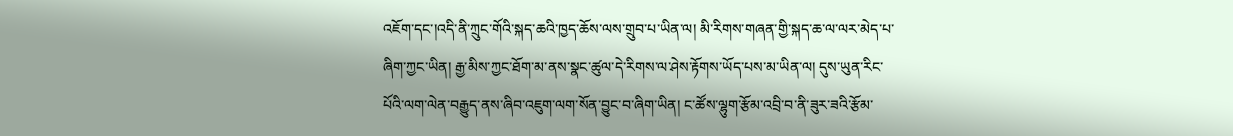འཇོག་དང་།འདི་ནི་ཀྲུང་གོའི་སྐད་ཆའི་ཁྱད་ཆོས་ལས་གྲུབ་པ་ཡིན་ལ། མི་རིགས་གཞན་གྱི་སྐད་ཆ་ལ་ལར་མེད་པ་ཞིག་ཀྱང་ཡིན། རྒྱ་མིས་ཀྱང་ཐོག་མ་ནས་སྣང་ཚུལ་དེ་རིགས་ལ་ཤེས་རྟོགས་ཡོད་པས་མ་ཡིན་ལ། དུས་ཡུན་རིང་པོའི་ལག་ལེན་བརྒྱུད་ནས་ཞིབ་འཇུག་ལག་སོན་བྱུང་བ་ཞིག་ཡིན། ང་ཚོས་ལྷུག་རྩོམ་འབྲི་བ་ནི་ཟུར་ཟའི་རྩོམ་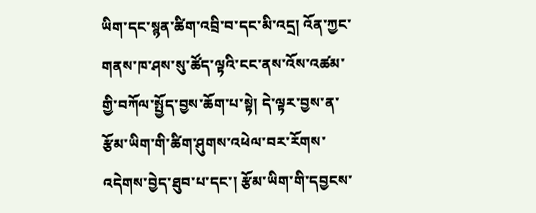ཡིག་དང་སྙན་ཚིག་འབྲི་བ་དང་མི་འདྲ། འོན་ཀྱང་གནས་ཁ་ཤས་སུ་ཚོད་ལྟའི་ངང་ནས་འོས་འཚམ་གྱི་བཀོལ་སྤྱོད་བྱས་ཆོག་པ་སྟེ། དེ་ལྟར་བྱས་ན་རྩོམ་ཡིག་གི་ཚིག་ཤུགས་འཕེལ་བར་རོགས་འདེགས་བྱེད་ཐུབ་པ་དང་། རྩོམ་ཡིག་གི་དབྱངས་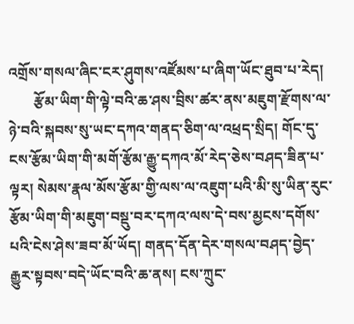འགྲོས་གསལ་ཞིང་ངར་ཤུགས་འཛོམས་པ་ཞིག་ཡོང་ཐུབ་པ་རེད།
       རྩོམ་ཡིག་གི་ལྟེ་བའི་ཆ་ཤས་བྲིས་ཚར་ནས་མཇུག་རྫོགས་ལ་ཉེ་བའི་སྐབས་སུ་ཡང་དཀའ་གནད་ཅིག་ལ་འཕྲད་སྲིད། གོང་དུ་ངས་རྩོམ་ཡིག་གི་མགོ་རྩོམ་རྒྱུ་དཀའ་མོ་རེད་ཅེས་བཤད་ཟིན་པ་ལྟར། སེམས་རྣལ་མོས་རྩོམ་གྱི་ལས་ལ་འཇུག་པའི་མི་སུ་ཡིན་རུང་རྩོམ་ཡིག་གི་མཇུག་བསྡུ་བར་དཀའ་ལས་དེ་བས་མྱངས་དགོས་པའི་ངེས་ཤེས་ཟབ་མོ་ཡོད། གནད་དོན་དེར་གསལ་བཤད་བྱེད་རྒྱུར་སྟབས་བདེ་ཡོང་བའི་ཆ་ནས། ངས་ཀྲུང་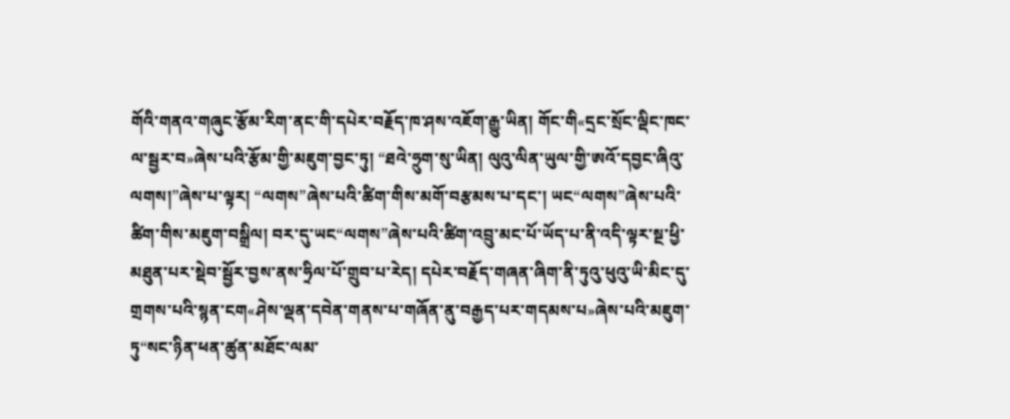གོའི་གནའ་གཞུང་རྩོམ་རིག་ནང་གི་དཔེར་བརྗོད་ཁ་ཤས་འཇོག་རྒྱུ་ཡིན། གོང་གི«དྲང་སྲོང་ལྡིང་ཁང་ལ་སྦྱར་བ»ཞེས་པའི་རྩོམ་གྱི་མཇུག་བྱང་ཏུ། “ཐའེ་ཧྲུག་སུ་ཡིན། ལུའུ་ལིན་ཡུལ་གྱི་ཨའོ་དབྱང་ཞིའུ་ལགས།”ཞེས་པ་ལྟར། “ལགས”ཞེས་པའི་ཚིག་གིས་མགོ་བརྩམས་པ་དང་། ཡང“ལགས”ཞེས་པའི་ཚིག་གིས་མཇུག་བསྒྲིལ། བར་དུ་ཡང“ལགས”ཞེས་པའི་ཚིག་འབྲུ་མང་པོ་ཡོད་པ་ནི་འདི་ལྟར་སྔ་ཕྱི་མཐུན་པར་སྡེབ་སྦྱོར་བྱས་ནས་ཧྲིལ་པོ་གྲུབ་པ་རེད། དཔེར་བརྗོད་གཞན་ཞིག་ནི་ཏུའུ་ཕུའུ་ཡི་མིང་དུ་གྲགས་པའི་སྙན་ངག«ཤེས་ལྡན་དབེན་གནས་པ་གཞོན་ནུ་བརྒྱད་པར་གདམས་པ»ཞེས་པའི་མཇུག་ཏུ“སང་ཉིན་ཕན་ཚུན་མཐོང་ལམ་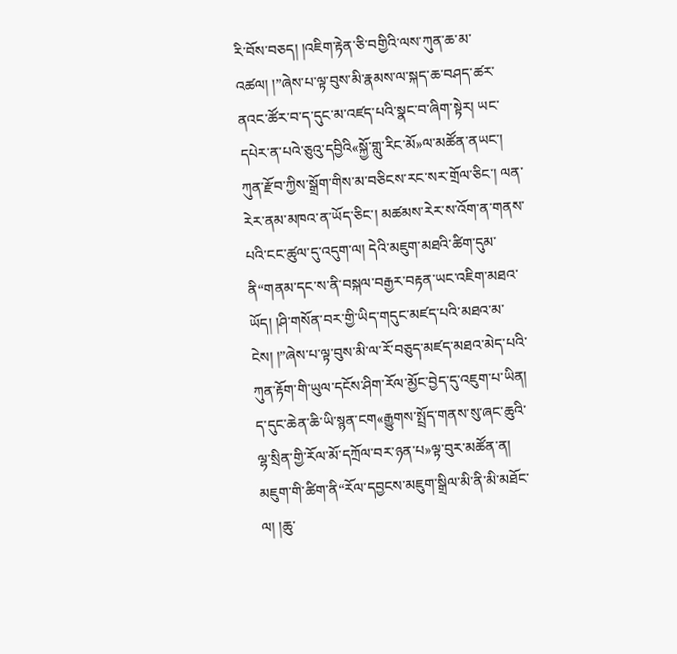རི་བོས་བཅད། །འཇིག་རྟེན་ཅི་བགྱིའི་ལས་ཀུན་ཆ་མ་འཚལ། །”ཞེས་པ་ལྟ་བུས་མི་རྣམས་ལ་སྐད་ཆ་བཤད་ཚར་ནའང་ཚོར་བ་ད་དུང་མ་འཛད་པའི་སྣང་བ་ཞིག་སྟེར། ཡང་དཔེར་ན་པའེ་ཅུའུ་དབྱིའི«སྐྱོ་གླུ་རིང་མོ»ལ་མཚོན་ནཡང་། ཀུན་རྫོབ་ཀྱིས་སྒྲོག་གིས་མ་བཅིངས་རང་སར་གྲོལ་ཅིང་། ལན་རེར་ནམ་མཁའ་ན་ཡོད་ཅིང་། མཚམས་རེར་ས་འོག་ན་གནས་པའི་ངང་ཚུལ་དུ་འདུག་ལ། དེའི་མཇུག་མཐའི་ཚིག་དུམ་ནི“གནམ་དང་ས་ནི་བསྐལ་བརྒྱར་བརྟན་ཡང་འཇིག་མཐའ་ཡོད། །ཤི་གསོན་བར་གྱི་ཡིད་གདུང་མཛད་པའི་མཐའ་མ་ངེས། །”ཞེས་པ་ལྟ་བུས་མི་ལ་རོ་བཅུད་མཛད་མཐའ་མེད་པའི་ཀུན་རྟོག་གི་ཡུལ་དངོས་ཤིག་རོལ་མྱོང་བྱེད་དུ་འཇུག་པ་ཡིན། ད་དུང་ཆེན་ཆི་ཡི་སྙན་ངག«རྒྱུགས་སྤྲོད་གནས་སུ་ཞང་ཆུའི་ལྷ་སྲིན་གྱི་རོལ་མོ་དཀྲོལ་བར་ཉན་པ»ལྟ་བུར་མཚོན་ན། མཇུག་གི་ཚིག་ནི“རོལ་དབྱངས་མཇུག་སྒྲིལ་མི་ནི་མི་མཐོང་ལ། །ཆུ་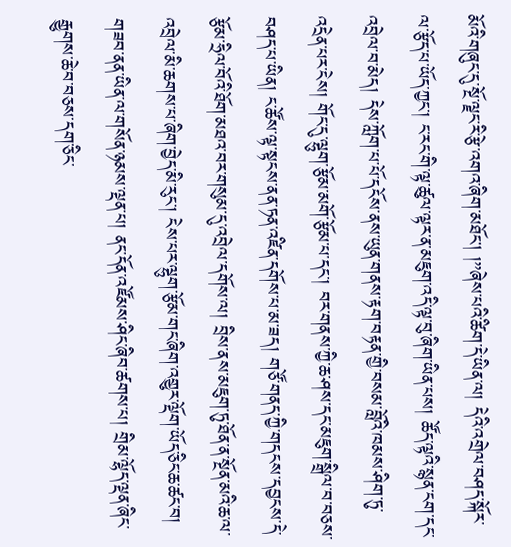མོའི་གཞུང་དུ་སྔོ་ལྗང་རི་རྩེ་འགའ་ཞིག་མཐོང། །”ཞེས་པའི་ཚིག་དེ་ཡིན་ལ། དེའི་འགྲེལ་བཤད་སྐོར་ལ་རྩོད་པ་ཡོད་ཀྱང་། ང་རང་གི་ལྟ་ཚུལ་ལྟར་ན་མཇུག་འདི་ལྟ་བུ་ཞིག་ཡིན་པས། ཚོད་ལྟའི་སྙན་ངག་དང་འབྲེལ་བ་མེད། དེས་ཀློག་པ་པོ་དངོས་ནས་ཡུན་གནས་རྟག་བརྟན་གྱི་བསམ་བློའི་ཁམས་ཤིག་ཏུ་འདྲེན་པར་ངེས། གོང་དུ་ལྷུག་རྩོམ་མགོ་རྩོམ་པ་དང་། བར་གནས་ཀྱི་ཆ་ཤས་དང་མཇུག་སྒྲིལ་བ་བཅས་བཤད་པ་ཡིན། ང་ཚོས་ལྟ་སྟངས་ནན་ཏན་འཛིན་དགོས་པ་མ་ཟད། གཙོ་གནད་ཀྱི་གདངས་དབྱངས་དེ་རྩོམ་ཧྲིལ་བོའི་ཐོག་མཐའ་བར་གསུམ་དུ་འབྲེལ་དགོས་ལ། བྲིས་ནས་མཇུག་ཏུ་ཐོན་ན་སྔོན་མའི་ཆ་ལ་འབྲེལ་མི་ཆགས་པ་ཞིག་བྱེད་མི་རུང་། ངེས་པར་ལྷུག་རྩོམ་གང་ཞིག་འགྱུར་ལྡོག་ཡོད་ཅིང་ཆ་ཚང་བ། གཟབ་ནན་ཡིན་ལ་གསོན་ཉམས་ལྡན་པ། ནང་དོན་འཛོམས་ཤིང་ཞིབ་ཚགས་པ། གྲིམ་ལྷོད་ལྡན་ཞིང་རྒྱུགས་ཆེ་བ་བཅས་དག་ཅིང་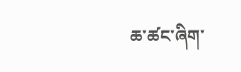ཆ་ཚང་ཞིག་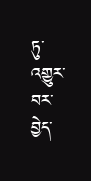ཏུ་འགྱུར་བར་བྱེད་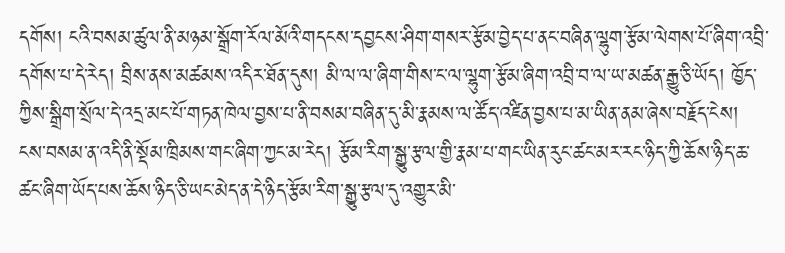དགོས། ངའི་བསམ་ཚུལ་ནི་མཉམ་སྒྲོག་རོལ་མོའི་གདངས་དབྱངས་ཤིག་གསར་རྩོམ་བྱེད་པ་ནང་བཞིན་ལྷུག་རྩོམ་ལེགས་པོ་ཞིག་འབྲི་དགོས་པ་དེ་རེད། བྲིས་ནས་མཚམས་འདིར་ཐོན་དུས། མི་ལ་ལ་ཞིག་གིས་ང་ལ་ལྷུག་རྩོམ་ཞིག་འབྲི་བ་ལ་ཡ་མཚན་རྒྱུ་ཅི་ཡོད། ཁྱོད་ཀྱིས་སྒྲིག་སྲོལ་དེ་འདྲ་མང་པོ་གཏན་ཁེལ་བྱས་པ་ནི་བསམ་བཞིན་དུ་མི་རྣམས་ལ་ཚོད་འཛིན་བྱས་པ་མ་ཡིན་ནམ་ཞེས་བརྗོད་ངེས། ངས་བསམ་ན་འདི་ནི་སྡོམ་ཁྲིམས་གང་ཞིག་ཀྱང་མ་རེད། རྩོམ་རིག་སྒྱུ་རྩལ་གྱི་རྣམ་པ་གང་ཡིན་རུང་ཚང་མར་རང་ཉིད་ཀྱི་ཆོས་ཉིད་ཆ་ཚང་ཞིག་ཡོད་པས་ཆོས་ཉིད་ཅི་ཡང་མེད་ན་དེ་ཉིད་རྩོམ་རིག་སྒྱུ་རྩལ་དུ་འགྱུར་མི་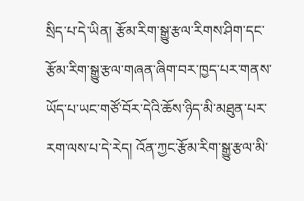སྲིད་པ་དེ་ཡིན། རྩོམ་རིག་སྒྱུ་རྩལ་རིགས་ཤིག་དང་རྩོམ་རིག་སྒྱུ་རྩལ་གཞན་ཞིག་བར་ཁྱད་པར་གནས་ཡོད་པ་ཡང་གཙོ་བོར་དེའི་ཆོས་ཉིད་མི་མཐུན་པར་རག་ལས་པ་དེ་རེད། འོན་ཀྱང་རྩོམ་རིག་སྒྱུ་རྩལ་མི་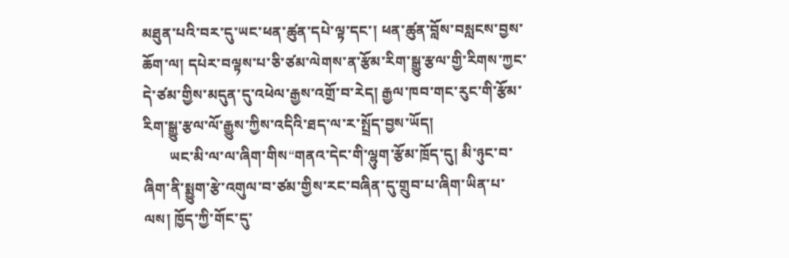མཐུན་པའི་བར་དུ་ཡང་ཕན་ཚུན་དཔེ་ལྟ་དང་། ཕན་ཚུན་བློས་བསླངས་བྱས་ཆོག་ལ། དཔེར་བལྟས་པ་ཅི་ཙམ་ལེགས་ན་རྩོམ་རིག་སྒྱུ་རྩལ་གྱི་རིགས་ཀྱང་དེ་ཙམ་གྱིས་མདུན་དུ་འཕེལ་རྒྱས་འགྲོ་བ་རེད། རྒྱལ་ཁབ་གང་རུང་གི་རྩོམ་རིག་སྒྱུ་རྩལ་ལོ་རྒྱུས་ཀྱིས་འདིའི་ཐད་ལ་ར་སྤྲོད་བྱས་ཡོད།
       ཡང་མི་ལ་ལ་ཞིག་གིས“གནའ་དེང་གི་ལྷུག་རྩོམ་ཁྲོད་དུ། མི་ཉུང་བ་ཞིག་ནི་སྨྱུག་རྩེ་འགུལ་བ་ཙམ་གྱིས་རང་བཞིན་དུ་གྲུབ་པ་ཞིག་ཡིན་པ་ལས། ཁྱོད་ཀྱི་གོང་དུ་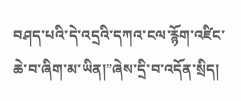བཤད་པའི་དེ་འདྲའི་དཀའ་ངལ་རྙོག་འཛིང་ཆེ་བ་ཞིག་མ་ཡིན།”ཞེས་དྲི་བ་འདོན་སྲིད།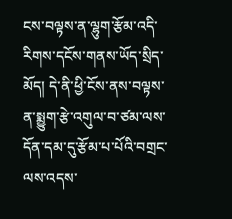ངས་བལྟས་ན་ལྷུག་རྩོམ་འདི་རིགས་དངོས་གནས་ཡོད་སྲིད་མོད། དེ་ནི་ཕྱི་ངོས་ནས་བལྟས་ན་སྨྱུག་རྩེ་འགུལ་བ་ཙམ་ལས་དོན་དམ་དུ་རྩོམ་པ་པོའི་བགྲང་ལས་འདས་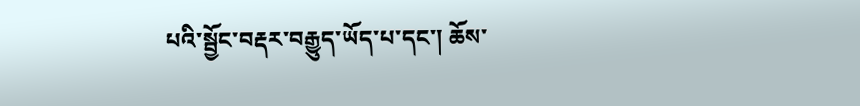པའི་སྦྱོང་བརྡར་བརྒྱུད་ཡོད་པ་དང་། ཆོས་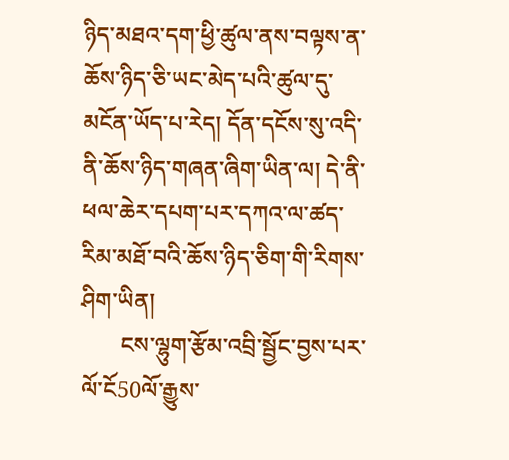ཉིད་མཐའ་དག་ཕྱི་ཚུལ་ནས་བལྟས་ན་ཆོས་ཉིད་ཅི་ཡང་མེད་པའི་ཚུལ་དུ་མངོན་ཡོད་པ་རེད། དོན་དངོས་སུ་འདི་ནི་ཆོས་ཉིད་གཞན་ཞིག་ཡིན་ལ། དེ་ནི་ཕལ་ཆེར་དཔག་པར་དཀའ་ལ་ཚད་རིམ་མཐོ་བའི་ཆོས་ཉིད་ཅིག་གི་རིགས་ཤིག་ཡིན།
       ངས་ལྷུག་རྩོམ་འབྲི་སྦྱོང་བྱས་པར་ལོ་ངོ50ལོ་རྒྱུས་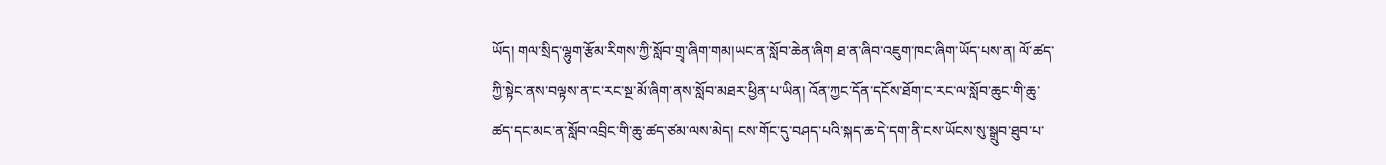ཡོད། གལ་སྲིད་ལྷུག་རྩོམ་རིགས་ཀྱི་སློབ་གྲྭ་ཞིག་གམ།ཡང་ན་སློབ་ཆེན་ཞིག ཐ་ན་ཞིབ་འཇུག་ཁང་ཞིག་ཡོད་པས་ན། ལོ་ཚད་ཀྱི་སྟེང་ནས་བལྟས་ན་ང་རང་སྔ་མོ་ཞིག་ནས་སློབ་མཐར་ཕྱིན་པ་ཡིན། འོན་ཀྱང་དོན་དངོས་ཐོག་ང་རང་ལ་སློབ་ཆུང་གི་ཆུ་ཚད་དང་མང་ན་སློབ་འབྲིང་གི་ཆུ་ཚད་ཙམ་ལས་མེད། ངས་གོང་དུ་བཤད་པའི་སྐད་ཆ་དེ་དག་ནི་ངས་ཡོངས་སུ་སྒྲུབ་ཐུབ་པ་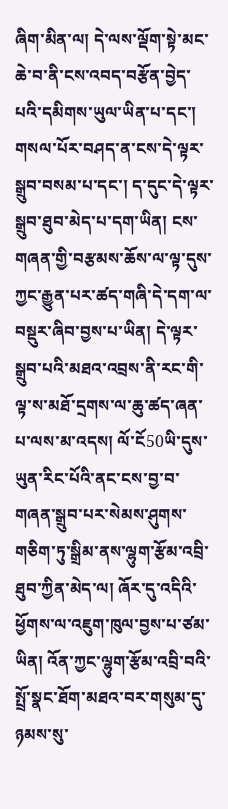ཞིག་མིན་ལ། དེ་ལས་ལྡོག་སྟེ་མང་ཆེ་བ་ནི་ངས་འབད་བརྩོན་བྱེད་པའི་དམིགས་ཡུལ་ཡིན་པ་དང་། གསལ་པོར་བཤད་ན་ངས་དེ་ལྟར་སྒྲུབ་བསམ་པ་དང་། ད་དུང་དེ་ལྟར་སྒྲུབ་ཐུབ་མེད་པ་དག་ཡིན། ངས་གཞན་གྱི་བརྩམས་ཆོས་ལ་ལྟ་དུས་ཀྱང་རྒྱུན་པར་ཚད་གཞི་དེ་དག་ལ་བསྡུར་ཞིབ་བྱས་པ་ཡིན། དེ་ལྟར་སྒྲུབ་པའི་མཐའ་འབྲས་ནི་རང་གི་ལྟ་ས་མཐོ་དྲགས་ལ་ཆུ་ཚད་ཞན་པ་ལས་མ་འདས། ལོ་ངོ50ཡི་དུས་ཡུན་རིང་པོའི་ནང་ངས་བྱ་བ་གཞན་སྒྲུབ་པར་སེམས་ཤུགས་གཅིག་ཏུ་སྒྲིམ་ནས་ལྷུག་རྩོམ་འབྲི་ཐུབ་ཀྱིན་མེད་ལ། ཞོར་དུ་འདིའི་ཕྱོགས་ལ་འཇུག་ཁུལ་བྱས་པ་ཙམ་ཡིན། འོན་ཀྱང་ལྷུག་རྩོམ་འབྲི་བའི་སྤྲོ་སྣང་ཐོག་མཐའ་བར་གསུམ་དུ་ཉམས་སུ་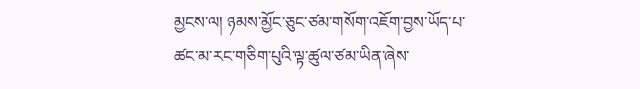མྱངས་ལ། ཉམས་མྱོང་ཅུང་ཙམ་གསོག་འཇོག་བྱས་ཡོད་པ་ཚང་མ་རང་གཅིག་པུའི་ལྟ་ཚུལ་ཙམ་ཡིན་ཞེས་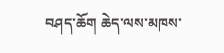བཤད་ཆོག ཆེད་ལས་མཁས་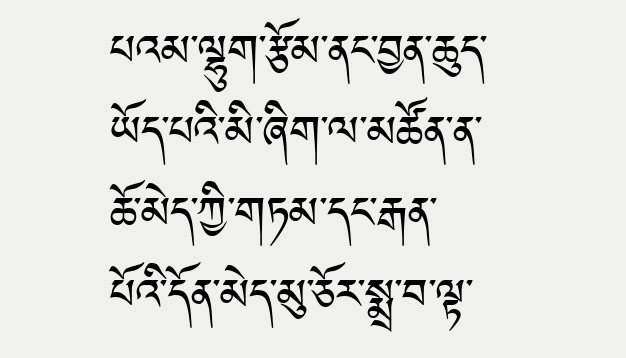པའམ་ལྷུག་རྩོམ་ནང་བྱན་ཆུད་ཡོད་པའི་མི་ཞིག་ལ་མཚོན་ན་ཆོ་མེད་ཀྱི་གཏམ་དང་རྒན་པོའི་དོན་མེད་མུ་ཅོར་སྨྲ་བ་ལྟ་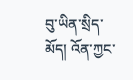བུ་ཡིན་སྲིད་མོད། འོན་ཀྱང་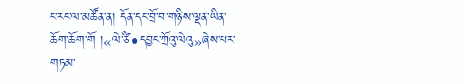ང་རང་ལ་མཚོན་ན། དོན་དང་བྲོ་བ་གཉིས་ལྡན་ཡིན་ཆོག་ཆོག་གོ །«ལེ་ཙི•དབྱང་ཀྲོའུ་ལེའུ»ཞེས་པར་གཏམ་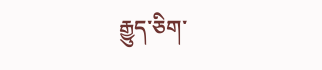རྒྱུད་ཅིག་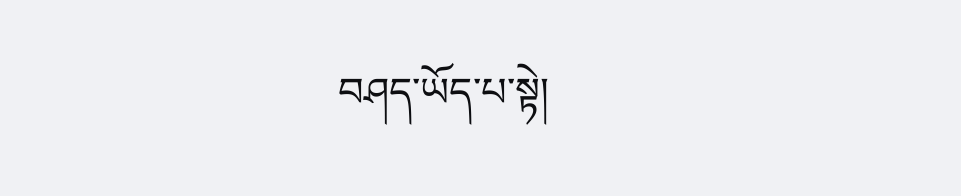བཤད་ཡོད་པ་སྟེ།